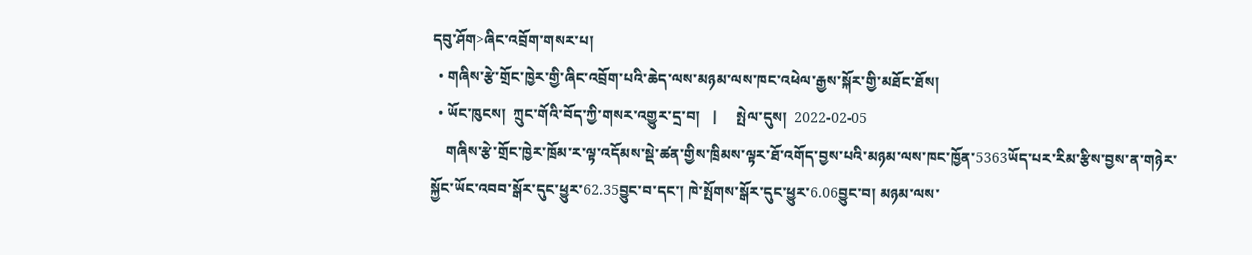དབུ་ཤོག>ཞིང་འབྲོག་གསར་པ།
  • གཞིས་རྩེ་གྲོང་ཁྱེར་གྱི་ཞིང་འབྲོག་པའི་ཆེད་ལས་མཉམ་ལས་ཁང་འཕེལ་རྒྱས་སྐོར་གྱི་མཐོང་ཐོས།
  • ཡོང་ཁུངས།  ཀྲུང་གོའི་བོད་ཀྱི་གསར་འགྱུར་དྲ་བ།   |     སྤེལ་དུས།  2022-02-05
    གཞིས་རྩེ་གྲོང་ཁྱེར་ཁྲོམ་ར་ལྟ་འདོམས་སྡེ་ཚན་གྱིས་ཁྲིམས་ལྟར་ཐོ་འགོད་བྱས་པའི་མཉམ་ལས་ཁང་ཁྱོན་5363ཡོད་པར་རིམ་རྩིས་བྱས་ན་གཉེར་སྐྱོང་ཡོང་འབབ་སྒོར་དུང་ཕྱུར་62.35བྱུང་བ་དང་། ཁེ་སྤོགས་སྒོར་དུང་ཕྱུར་6.06བྱུང་བ། མཉམ་ལས་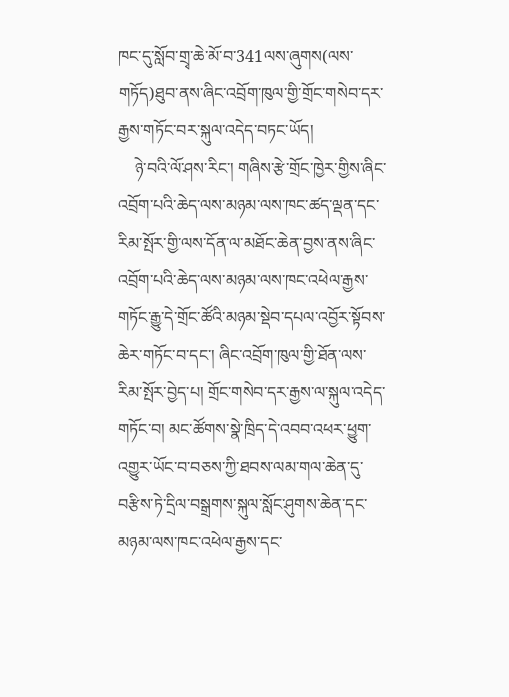ཁང་དུ་སློབ་གྲྭ་ཆེ་མོ་བ་341ལས་ཞུགས(ལས་གཏོད)ཐུབ་ནས་ཞིང་འབྲོག་ཁུལ་གྱི་གྲོང་གསེབ་དར་རྒྱས་གཏོང་བར་སྐུལ་འདེད་བཏང་ཡོད།
    ཉེ་བའི་ལོ་ཤས་རིང་། གཞིས་རྩེ་གྲོང་ཁྱེར་གྱིས་ཞིང་འབྲོག་པའི་ཆེད་ལས་མཉམ་ལས་ཁང་ཚད་ལྡན་དང་རིམ་སྤོར་གྱི་ལས་དོན་ལ་མཐོང་ཆེན་བྱས་ནས་ཞིང་འབྲོག་པའི་ཆེད་ལས་མཉམ་ལས་ཁང་འཕེལ་རྒྱས་གཏོང་རྒྱུ་དེ་གྲོང་ཚོའི་མཉམ་སྡེབ་དཔལ་འབྱོར་སྟོབས་ཆེར་གཏོང་བ་དང་། ཞིང་འབྲོག་ཁུལ་གྱི་ཐོན་ལས་རིམ་སྤོར་བྱེད་པ། གྲོང་གསེབ་དར་རྒྱས་ལ་སྐུལ་འདེད་གཏོང་བ། མང་ཚོགས་སྣེ་ཁྲིད་དེ་འབབ་འཕར་ཕྱུག་འགྱུར་ཡོང་བ་བཅས་ཀྱི་ཐབས་ལམ་གལ་ཆེན་དུ་བརྩིས་ཏེ་དྲིལ་བསྒྲགས་སྐུལ་སློང་ཤུགས་ཆེན་དང་མཉམ་ལས་ཁང་འཕེལ་རྒྱས་དང་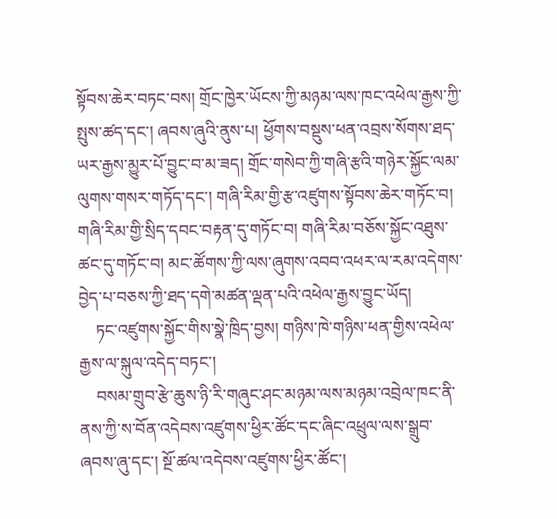སྟོབས་ཆེར་བཏང་བས། གྲོང་ཁྱེར་ཡོངས་ཀྱི་མཉམ་ལས་ཁང་འཕེལ་རྒྱས་ཀྱི་སྤུས་ཚད་དང་། ཞབས་ཞུའི་ནུས་པ། ཕྱོགས་བསྡུས་ཕན་འབྲས་སོགས་ཐད་ཡར་རྒྱས་མྱུར་པོ་བྱུང་བ་མ་ཟད། གྲོང་གསེབ་ཀྱི་གཞི་རྩའི་གཉེར་སྐྱོང་ལམ་ལུགས་གསར་གཏོད་དང་། གཞི་རིམ་གྱི་རྩ་འཛུགས་སྟོབས་ཆེར་གཏོང་བ། གཞི་རིམ་གྱི་སྲིད་དབང་བརྟན་དུ་གཏོང་བ། གཞི་རིམ་བཅོས་སྐྱོང་འཐུས་ཚང་དུ་གཏོང་བ། མང་ཚོགས་ཀྱི་ལས་ཞུགས་འབབ་འཕར་ལ་རམ་འདེགས་བྱེད་པ་བཅས་ཀྱི་ཐད་དགེ་མཚན་ལྡན་པའི་འཕེལ་རྒྱས་བྱུང་ཡོད།
    ཏང་འཛུགས་སྐྱོང་གིས་སྣེ་ཁྲིད་བྱས། གཉིས་ཁེ་གཉིས་ཕན་གྱིས་འཕེལ་རྒྱས་ལ་སྐུལ་འདེད་བཏང་།
    བསམ་གྲུབ་རྩེ་ཆུས་ཉི་རི་གཞུང་ཤང་མཉམ་ལས་མཉམ་འབྲེལ་ཁང་ནི་ནས་ཀྱི་ས་བོན་འདེབས་འཛུགས་ཕྱིར་ཚོང་དང་ཞིང་འཕྲུལ་ལས་སྒྲུབ་ཞབས་ཞུ་དང་། སྔོ་ཚལ་འདེབས་འཛུགས་ཕྱིར་ཚོང་།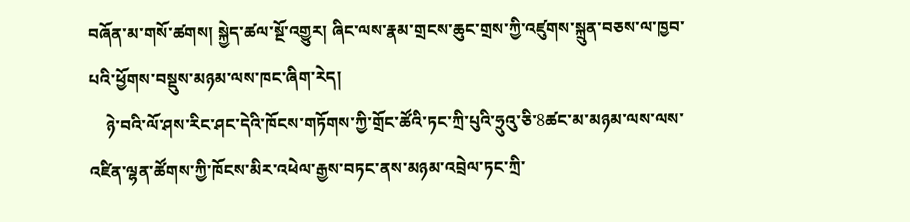བཞོན་མ་གསོ་ཚགས། སྐྱེད་ཚལ་སྔོ་འགྱུར། ཞིང་ལས་རྣམ་གྲངས་ཆུང་གྲས་ཀྱི་འཛུགས་སྐྲུན་བཅས་ལ་ཁྱབ་པའི་ཕྱོགས་བསྡུས་མཉམ་ལས་ཁང་ཞིག་རེད།
    ཉེ་བའི་ལོ་ཤས་རིང་ཤང་དེའི་ཁོངས་གཏོགས་ཀྱི་གྲོང་ཚོའི་ཏང་ཀྲི་པུའི་ཧྲུའུ་ཅི་8ཚང་མ་མཉམ་ལས་ལས་འཛིན་ལྷན་ཚོགས་ཀྱི་ཁོངས་མིར་འཕེལ་རྒྱས་བཏང་ནས་མཉམ་འབྲེལ་ཏང་ཀྲི་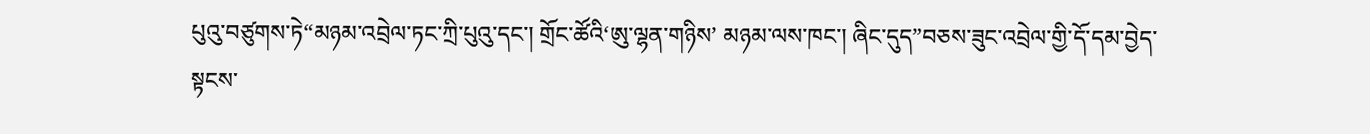པུའུ་བཙུགས་ཏེ“མཉམ་འབྲེལ་ཏང་ཀྲི་པུའུ་དང་། གྲོང་ཚོའི‘ཨུ་ལྷན་གཉིས’ མཉམ་ལས་ཁང་། ཞིང་དུད”བཅས་ཟུང་འབྲེལ་གྱི་དོ་དམ་བྱེད་སྟངས་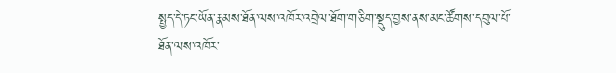སྤྱད་དེ་ཏང་ཡོན་རྣམས་ཐོན་ལས་འཁོར་འབྲེལ་ཐོག་གཅིག་སྡུད་བྱས་ནས་མང་ཚོགས་དབུལ་པོ་ཐོན་ལས་འཁོར་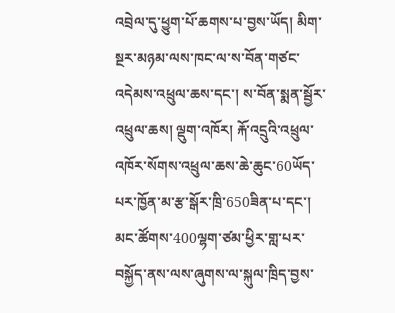འབྲེལ་དུ་ཕྱུག་པོ་ཆགས་པ་བྱས་ཡོད། མིག་སྔར་མཉམ་ལས་ཁང་ལ་ས་བོན་གཙང་འདེམས་འཕྲུལ་ཆས་དང་། ས་བོན་སྨན་སྦྱོར་འཕྲུལ་ཆས། ལྡུག་འཁོར། རྐོ་འདྲུའི་འཕྲུལ་འཁོར་སོགས་འཕྲུལ་ཆས་ཆེ་ཆུང་60ཡོད་པར་ཁྱོན་མ་རྩ་སྒོར་ཁྲི་650ཟིན་པ་དང་། མང་ཚོགས་400ལྷག་ཙམ་ཕྱིར་གླ་པར་བསྐྱོད་ནས་ལས་ཞུགས་ལ་སྐུལ་ཁྲིད་བྱས་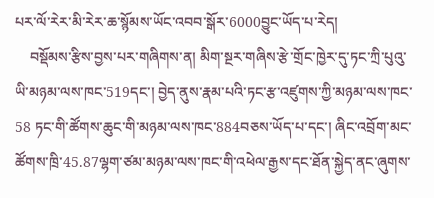པར་ལོ་རེར་མི་རེར་ཆ་སྙོམས་ཡོང་འབབ་སྒོར་6000བྱུང་ཡོད་པ་རེད།
    བསྡོམས་རྩིས་བྱས་པར་གཞིགས་ན། མིག་སྔར་གཞིས་རྩེ་གྲོང་ཁྱེར་དུ་ཏང་ཀྲི་པུའུ་ཡི་མཉམ་ལས་ཁང་519དང་། བྱེད་ནུས་རྣམ་པའི་ཏང་རྩ་འཛུགས་ཀྱི་མཉམ་ལས་ཁང་58 ཏང་གི་ཚོགས་ཆུང་གི་མཉམ་ལས་ཁང་884བཅས་ཡོད་པ་དང་། ཞིང་འབྲོག་མང་ཚོགས་ཁྲི་45.87ལྷག་ཙམ་མཉམ་ལས་ཁང་གི་འཕེལ་རྒྱས་དང་ཐོན་སྐྱེད་ནང་ཞུགས་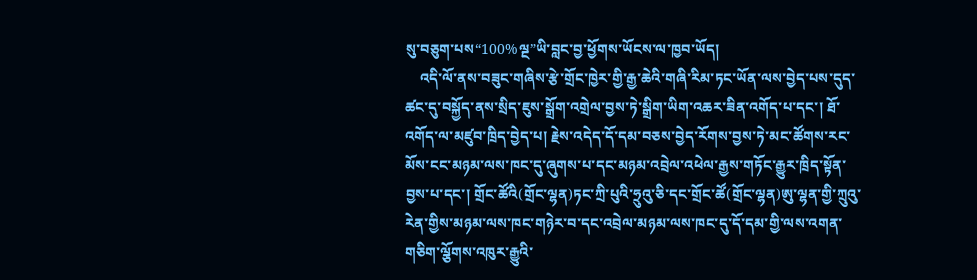སུ་བཅུག་པས“100%ལྔ”ཡི་བླང་བྱ་ཕྱོགས་ཡོངས་ལ་ཁྱབ་ཡོད།
    འདི་ལོ་ནས་བཟུང་གཞིས་རྩེ་གྲོང་ཁྱེར་གྱི་རྒྱ་ཆེའི་གཞི་རིམ་ཏང་ཡོན་ལས་བྱེད་པས་དུད་ཚང་དུ་བསྐྱོད་ནས་སྲིད་ཇུས་སྒྲོག་འགྲེལ་བྱས་ཏེ་སྒྲིག་ཡིག་འཆར་ཟིན་འགོད་པ་དང་། ཐོ་འགོད་ལ་མཛུབ་ཁྲིད་བྱེད་པ། རྗེས་འདེད་དོ་དམ་བཅས་བྱེད་རོགས་བྱས་ཏེ་མང་ཚོགས་རང་མོས་ངང་མཉམ་ལས་ཁང་དུ་ཞུགས་པ་དང་མཉམ་འབྲེལ་འཕེལ་རྒྱས་གཏོང་རྒྱུར་ཁྲིད་སྟོན་བྱས་པ་དང་། གྲོང་ཚོའི(གྲོང་ལྷན)ཏང་ཀྲི་པུའི་ཧྲུའུ་ཅི་དང་གྲོང་ཚོ(གྲོང་ལྷན)ཨུ་ལྷན་གྱི་ཀྲུའུ་རེན་གྱིས་མཉམ་ལས་ཁང་གཉེར་བ་དང་འབྲེལ་མཉམ་ལས་ཁང་དུ་དོ་དམ་གྱི་ལས་འགན་གཅིག་ལྕོགས་འཁུར་རྒྱུའི་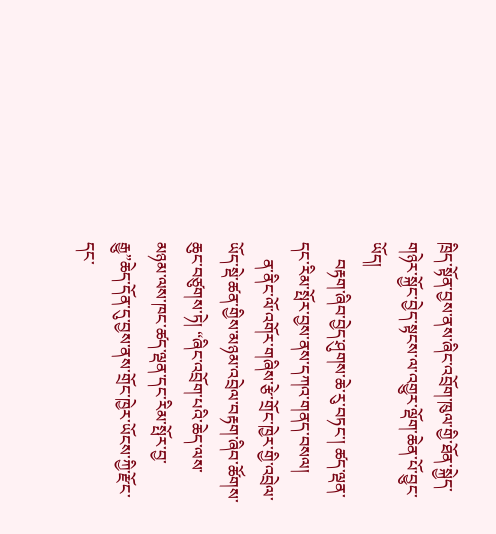ཁྲིད་སྟོན་བྱས་ནས་ཞིང་འབྲོག་ཁུལ་གྱི་ཐོན་སྐྱེད་གཉེར་སྐྱོང་བྱེད་སྟངས་ལ་འགྱུར་ལྡོག་ཆེན་པོ་བྱུང་ཡོད།
    བརྟག་ཞིབ་བྱེད་ཤུགས་ཆེ་རུ་བཏང་། ཚད་ལྡན་དང་རིམ་སྤོར་བྱས་ནས་དཀའ་གནད་བསལ།
    ན་ནིང་ལོ་འགོར་གཞིས་རྩེ་གྲོང་ཁྱེར་གྱི་འབྲེལ་ཡོད་སྡེ་ཚན་གྱིས་མཉམ་འབྲེལ་བརྟག་ཞིབ་ཚོགས་ཆུང་བཙུགས་ཏེ། “ཞིང་འབྲོག་པའི་ཆེད་ལས་མཉམ་ལས་ཁང་ཚད་ལྡན་དང་རིམ་སྤོར་བྱ་རྒྱུ”ཆེད་དོན་དུ་བྱས་ནས་གྲོང་ཁྱེར་ཡོངས་ཀྱི་རྫོང་དང་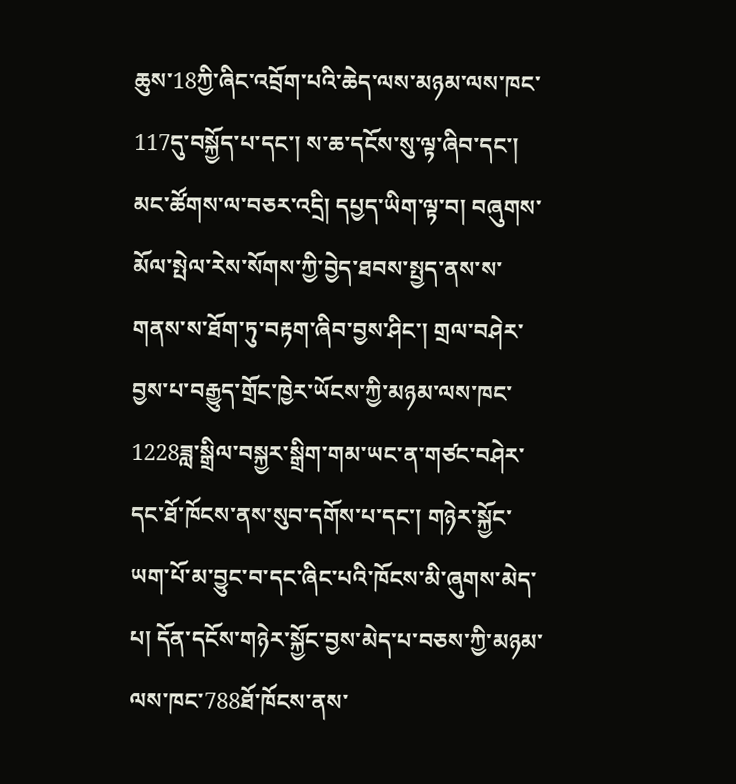ཆུས་18ཀྱི་ཞིང་འབྲོག་པའི་ཆེད་ལས་མཉམ་ལས་ཁང་117དུ་བསྐྱོད་པ་དང་། ས་ཆ་དངོས་སུ་ལྟ་ཞིབ་དང་། མང་ཚོགས་ལ་བཅར་འདྲི། དཔྱད་ཡིག་ལྟ་བ། བཞུགས་མོལ་སྤེལ་རེས་སོགས་ཀྱི་བྱེད་ཐབས་སྤྱད་ནས་ས་གནས་ས་ཐོག་ཏུ་བརྟག་ཞིབ་བྱས་ཤིང་། གྲལ་བཤེར་བྱས་པ་བརྒྱུད་གྲོང་ཁྱེར་ཡོངས་ཀྱི་མཉམ་ལས་ཁང་1228ཟླ་སྒྲིལ་བསྐྱར་སྒྲིག་གམ་ཡང་ན་གཙང་བཤེར་དང་ཐོ་ཁོངས་ནས་སུབ་དགོས་པ་དང་། གཉེར་སྐྱོང་ཡག་པོ་མ་བྱུང་བ་དང་ཞིང་པའི་ཁོངས་མི་ཞུགས་མེད་པ། དོན་དངོས་གཉེར་སྐྱོང་བྱས་མེད་པ་བཅས་ཀྱི་མཉམ་ལས་ཁང་788ཐོ་ཁོངས་ནས་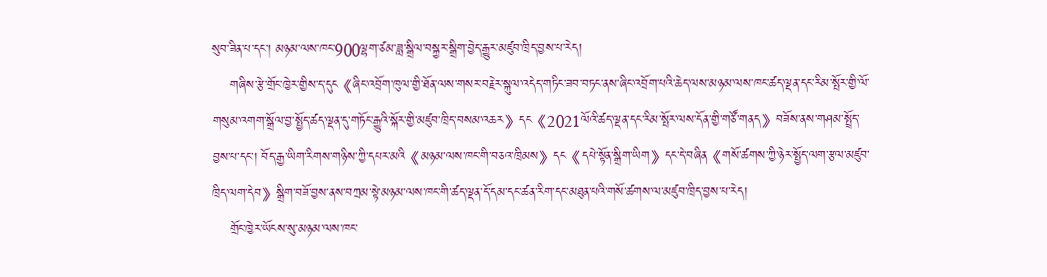སུབ་ཟིན་པ་དང་། མཉམ་ལས་ཁང་900ལྷག་ཙམ་ཟླ་སྒྲིལ་བསྐྱར་སྒྲིག་བྱེད་རྒྱུར་མཛུབ་ཁྲིད་བྱས་པ་རེད།
    གཞིས་རྩེ་གྲོང་ཁྱེར་གྱིས་ད་དུང《ཞིང་འབྲོག་ཁུལ་གྱི་ཐོན་ལས་གསར་བརྗེར་སྐུལ་འདེད་གཏིང་ཟབ་བཏང་ནས་ཞིང་འབྲོག་པའི་ཆེད་ལས་མཉམ་ལས་ཁང་ཚད་ལྡན་དང་རིམ་སྤོར་གྱི་ལོ་གསུམ་འགག་སྒྲོལ་བྱ་སྤྱོད་ཚད་ལྡན་དུ་གཏོང་རྒྱུའི་སྐོར་གྱི་མཛུབ་ཁྲིད་བསམ་འཆར》དང《2021ལོའི་ཚད་ལྡན་དང་རིམ་སྤོར་ལས་དོན་གྱི་གཙོ་གནད》བཟོས་ནས་གཤམ་སྤྲོད་བྱས་པ་དང་། བོད་རྒྱ་ཡིག་རིགས་གཉིས་ཀྱི་དཔར་མའི《མཉམ་ལས་ཁང་གི་བཅའ་ཁྲིམས》དང《དཔེ་སྟོན་སྒྲིག་ཡིག》དང་དེ་བཞིན《གསོ་ཚགས་ཀྱི་ཉེར་སྤྱོད་ལག་རྩལ་མཛུབ་ཁྲིད་ལག་དེབ》སྒྲིག་བཟོ་བྱས་ནས་བཀྲམ་སྟེ་མཉམ་ལས་ཁང་གི་ཚད་ལྡན་དོ་དམ་དང་ཚན་རིག་དང་མཐུན་པའི་གསོ་ཚགས་ལ་མཛུབ་ཁྲིད་བྱས་པ་རེད།
    གྲོང་ཁྱེར་ཡོངས་སུ་མཉམ་ལས་ཁང་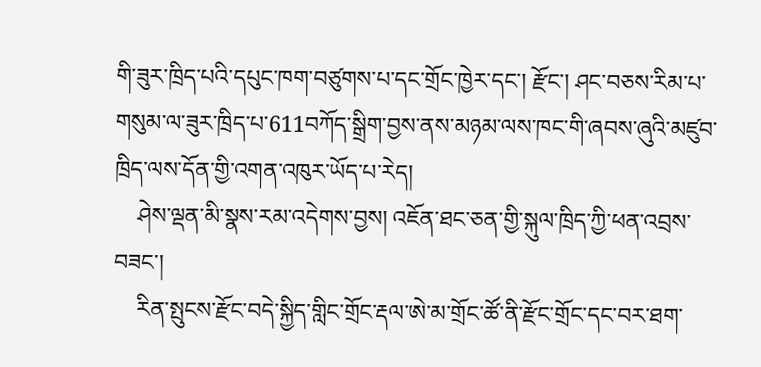གི་ཟུར་ཁྲིད་པའི་དཔུང་ཁག་བཙུགས་པ་དང་གྲོང་ཁྱེར་དང་། རྫོང་། ཤང་བཅས་རིམ་པ་གསུམ་ལ་ཟུར་ཁྲིད་པ་611བཀོད་སྒྲིག་བྱས་ནས་མཉམ་ལས་ཁང་གི་ཞབས་ཞུའི་མཛུབ་ཁྲིད་ལས་དོན་གྱི་འགན་འཁུར་ཡོད་པ་རེད།
    ཤེས་ལྡན་མི་སྣས་རམ་འདེགས་བྱས། འཇོན་ཐང་ཅན་གྱི་སྐུལ་ཁྲིད་ཀྱི་ཕན་འབྲས་བཟང་།
    རིན་སྤུངས་རྫོང་བདེ་སྐྱིད་གླིང་གྲོང་རྡལ་ཨེ་མ་གྲོང་ཚོ་ནི་རྫོང་གྲོང་དང་བར་ཐག་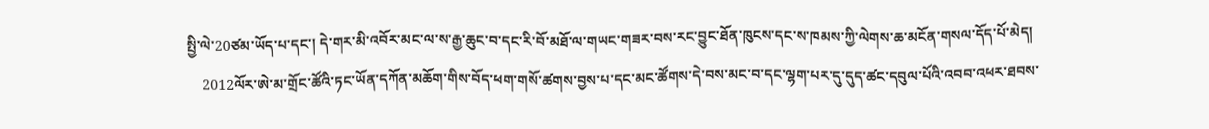སྤྱི་ལེ་20ཙམ་ཡོད་པ་དང་། དེ་གར་མི་འབོར་མང་ལ་ས་རྒྱ་ཆུང་བ་དང་རི་བོ་མཐོ་ལ་གཡང་གཟར་བས་རང་བྱུང་ཐོན་ཁུངས་དང་ས་ཁམས་ཀྱི་ལེགས་ཆ་མངོན་གསལ་དོད་པོ་མེད།
    2012ལོར་ཨེ་མ་གྲོང་ཚོའི་ཏང་ཡོན་དཀོན་མཆོག་གིས་བོད་ཕག་གསོ་ཚགས་བྱས་པ་དང་མང་ཚོགས་དེ་བས་མང་བ་དང་ལྷག་པར་དུ་དུད་ཚང་དབུལ་པོའི་འབབ་འཕར་ཐབས་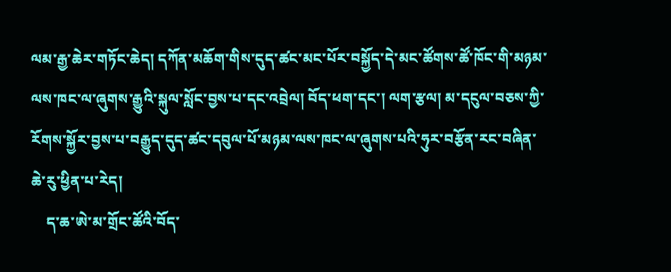ལམ་རྒྱ་ཆེར་གཏོང་ཆེད། དཀོན་མཆོག་གིས་དུད་ཚང་མང་པོར་བསྐྱོད་དེ་མང་ཚོགས་ཚོ་ཁོང་གི་མཉམ་ལས་ཁང་ལ་ཞུགས་རྒྱུའི་སྐུལ་སློང་བྱས་པ་དང་འབྲེལ། བོད་ཕག་དང་། ལག་རྩལ། མ་དངུལ་བཅས་ཀྱི་རོགས་སྐྱོར་བྱས་པ་བརྒྱུད་དུད་ཚང་དབུལ་པོ་མཉམ་ལས་ཁང་ལ་ཞུགས་པའི་ཧུར་བརྩོན་རང་བཞིན་ཆེ་རུ་ཕྱིན་པ་རེད།
    ད་ཆ་ཨེ་མ་གྲོང་ཚོའི་བོད་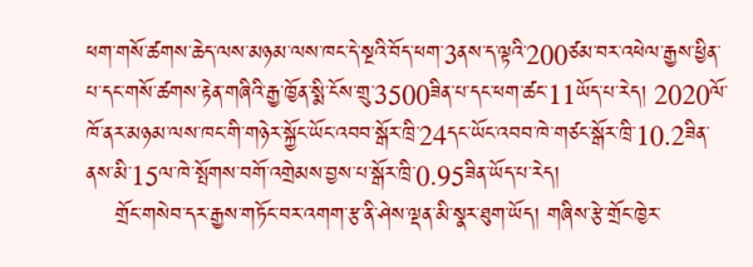ཕག་གསོ་ཚགས་ཆེད་ལས་མཉམ་ལས་ཁང་དེ་སྔའི་བོད་ཕག་3ནས་ད་ལྟའི་200ཙམ་བར་འཕེལ་རྒྱས་ཕྱིན་པ་དང་གསོ་ཚགས་རྟེན་གཞིའི་རྒྱ་ཁྱོན་སྨི་ངོས་གྲུ་3500ཟིན་པ་དང་ཕག་ཚང་11ཡོད་པ་རེད། 2020ལོ་ཁོ་ནར་མཉམ་ལས་ཁང་གི་གཉེར་སྐྱོང་ཡོང་འབབ་སྒོར་ཁྲི་24དང་ཡོང་འབབ་ཁེ་གཙང་སྒོར་ཁྲི་10.2ཟིན་ནས་མི་15ལ་ཁེ་སྤོགས་བགོ་འགྲེམས་བྱས་པ་སྒོར་ཁྲི་0.95ཟིན་ཡོད་པ་རེད།
    གྲོང་གསེབ་དར་རྒྱས་གཏོང་བར་འགག་རྩ་ནི་ཤེས་ལྡན་མི་སྣར་ཐུག་ཡོད། གཞིས་རྩེ་གྲོང་ཁྱེར་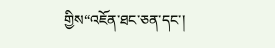གྱིས“འཇོན་ཐང་ཅན་དང་།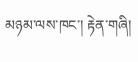མཉམ་ལས་ཁང་། རྟེན་གཞི།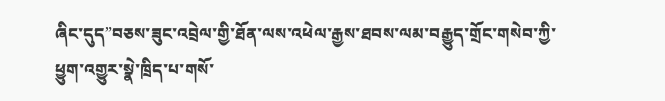ཞིང་དུད”བཅས་ཟུང་འབྲེལ་གྱི་ཐོན་ལས་འཕེལ་རྒྱས་ཐབས་ལམ་བརྒྱུད་གྲོང་གསེབ་ཀྱི་ཕྱུག་འགྱུར་སྣེ་ཁྲིད་པ་གསོ་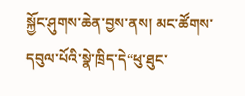སྐྱོང་ཤུགས་ཆེན་བྱས་ནས། མང་ཚོགས་དབུལ་པོའི་སྣེ་ཁྲིད་དེ“ཕུ་ཐུང་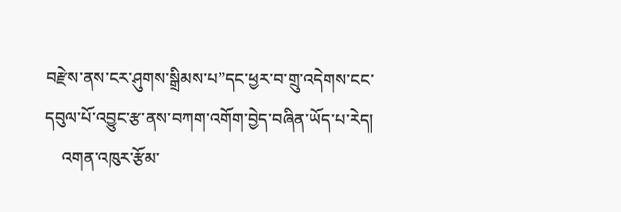བརྫེས་ནས་ངར་ཤུགས་སྒྲིམས་པ”དང་ཕྱར་བ་གྲུ་འདེགས་ངང་དབུལ་པོ་འབྱུང་རྩ་ནས་བཀག་འགོག་བྱེད་བཞིན་ཡོད་པ་རེད།
    འགན་འཁུར་རྩོམ་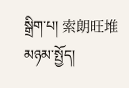སྒྲིག་པ། 索朗旺堆
མཉམ་སྤྱོད།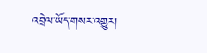འབྲེལ་ཡོད་གསར་འགྱུར།